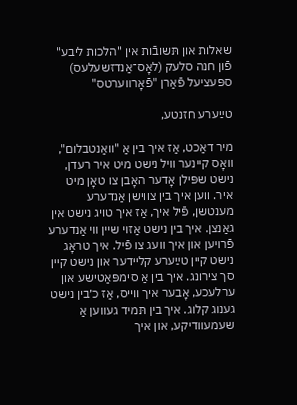שאלות און תּשובֿות אין "הלכות ליבע"
פֿון חנה סלעק (לאָס־אַנדזשעלעס)
ספּעציעל פֿאַרן "פֿאָרװערטס"

טײַערע חזנטע,

מיר דאַכט, אַז איך בין אַ "וואַנטבלום", וואָס קיינער וויל נישט מיט איר רעדן, נישט שפּילן אָדער האָבן צו טאָן מיט איר. ווען איך בין צווישן אַנדערע מענטשן, פֿיל איך, אַז איך טויג נישט אין גאַנצן. איך בין נישט אַזוי שיין ווי אַנדערע פֿרויען און איך וועג צו פֿיל. איך טראָג נישט קיין טײַערע קליידער און נישט קיין סך צירונג. איך בין אַ סימפּאַטישע און ערלעכע, אָבער איך ווייס, אַז כ׳בין נישט גענוג קלוג. איך בין תּמיד געווען אַ שעמעוודיקע, און איך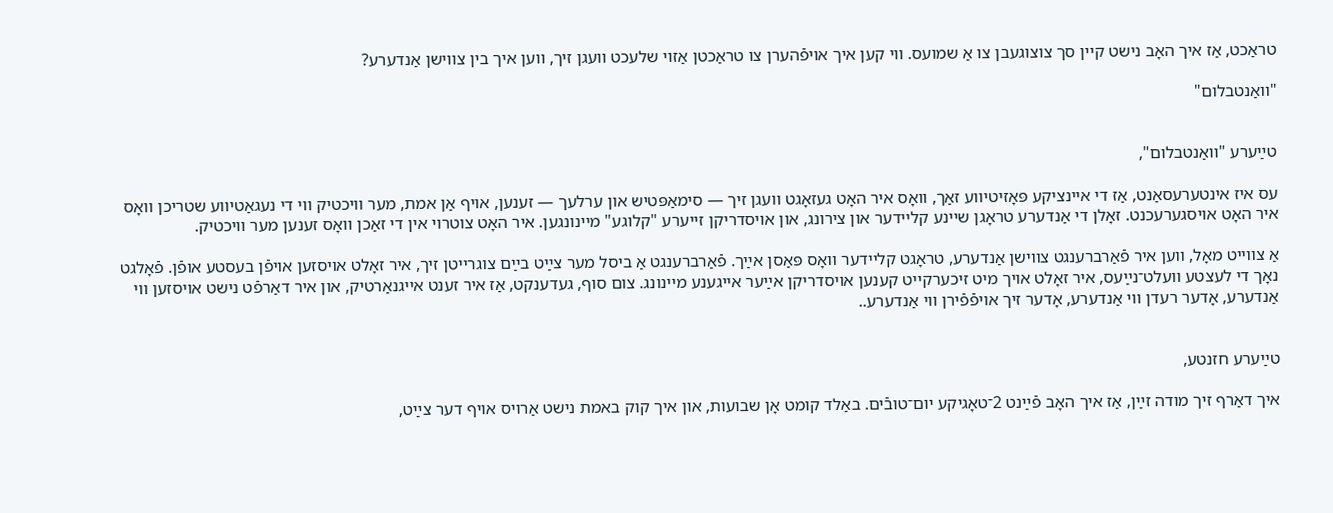טראַכט, אַז איך האָב נישט קיין סך צוצוגעבן צו אַ שמועס. ווי קען איך אויפֿהערן צו טראַכטן אַזוי שלעכט וועגן זיך, ווען איך בין צווישן אַנדערע?

"וואַנטבלום"


טײַערע "וואַנטבלום",

עס איז אינטערעסאַנט, אַז די איינציקע פּאָזיטיווע זאַך, וואָס איר האָט געזאָגט וועגן זיך — סימאַפּטיש און ערלעך — זענען, אויף אַן אמת, מער וויכטיק ווי די נעגאַטיווע שטריכן וואָס איר האָט אויסגערעכנט. זאָלן די אַנדערע טראָגן שיינע קליידער און צירונג, און אויסדריקן זייערע "קלוגע" מיינונגען. איר האָט צוטרוי אין די זאַכן וואָס זענען מער וויכטיק.

אַ צווייט מאָל, ווען איר פֿאַרברענגט צווישן אַנדערע, טראָגט קליידער וואָס פּאַסן אײַך. פֿאַרברענגט אַ ביסל מער צײַט בײַם צוגרייטן זיך, איר זאָלט אויסזען אויפֿן בעסטע אופֿן. פֿאָלגט נאָך די לעצטע וועלט־נײַעס, איר זאָלט אויך מיט זיכערקייט קענען אויסדריקן אײַער אייגענע מיינונג. צום סוף, געדענקט, אַז איר זענט אייגנאַרטיק, און איר דאַרפֿט נישט אויסזען ווי אַנדערע, אָדער רעדן ווי אַנדערע, אָדער זיך אויפֿפֿירן ווי אַנדערע..


טײַערע חזנטע,

איך דאַרף זיך מודה זײַן, אַז איך האָב פֿײַנט 2־טאָגיקע יום־טובֿים. באַלד קומט אָן שבועות, און איך קוק באמת נישט אַרויס אויף דער צײַט,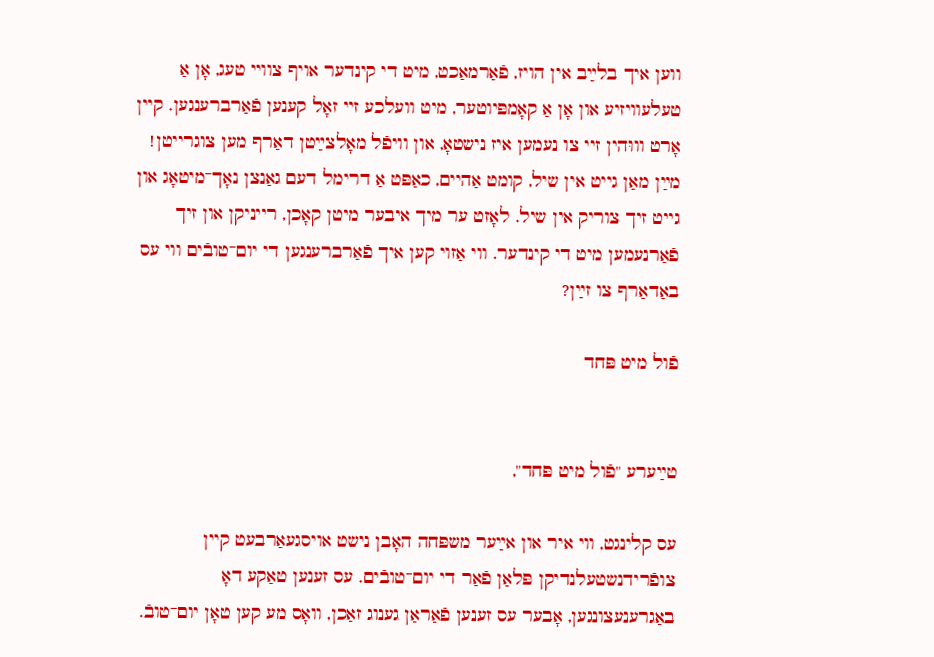ווען איך בלײַב אין הויז, פֿאַרמאַכט, מיט די קינדער אויף צוויי טעג, אָן אַ טעלעוויזיע און אָן אַ קאָמפּיוטער, מיט וועלכע זיי זאָל קענען פֿאַרברענגען. קיין אָרט וווּהין זיי צו נעמען איז נישטאָ, און וויפֿל מאָלצײַטן דאַרף מען צוגרייטן! מײַן מאַן גייט אין שיל, קומט אַהיים, כאַפּט אַ דרימל דעם גאַנצן נאָך־מיטאָג און גייט זיך צוריק אין שיל. לאָזט ער מיך איבער מיטן קאָכן, רייניקן און זיך פֿאַרנעמען מיט די קינדער. ווי אַזוי קען איך פֿאַרברענגען די יום־טובֿים ווי עס באַדאַרף צו זײַן?

פֿול מיט פּחד


טײַערע "פֿול מיט פּחד",

עס קלינגט, ווי איר און אײַער משפּחה האָבן נישט אויסגעאַרבעט קיין צופֿרידנשטעלנדיקן פּלאַן פֿאַר די יום־טובֿים. עס זענען טאַקע דאָ באַגרענעצונגען, אָבער עס זענען פֿאַראַן גענוג זאַכן, וואָס מע קען טאָן יום־טובֿ.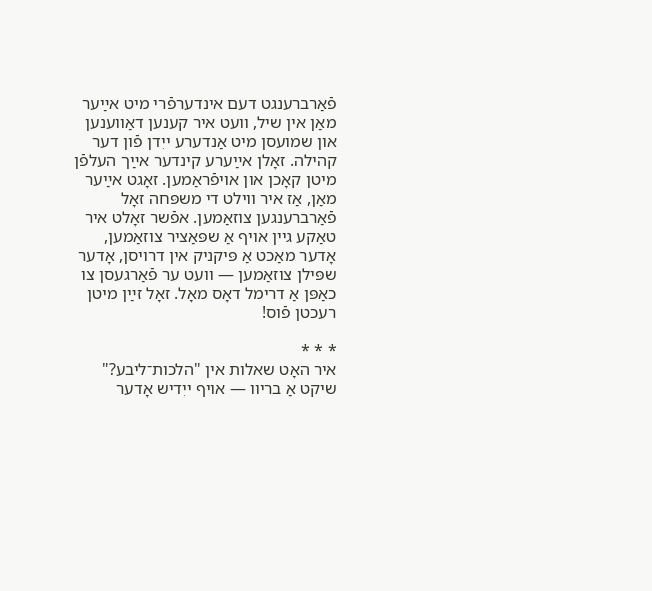פֿאַרברענגט דעם אינדערפֿרי מיט אײַער מאַן אין שיל, וועט איר קענען דאַווענען און שמועסן מיט אַנדערע ייִדן פֿון דער קהילה. זאָלן אײַערע קינדער אײַך העלפֿן מיטן קאָכן און אויפֿראַמען. זאָגט אײַער מאַן, אַז איר ווילט די משפּחה זאָל פֿאַרברענגען צוזאַמען. אפֿשר זאָלט איר טאַקע גיין אויף אַ שפּאַציר צוזאַמען, אָדער מאַכט אַ פּיקניק אין דרויסן, אָדער שפּילן צוזאַמען — וועט ער פֿאַרגעסן צו כאַפּן אַ דרימל דאָס מאָל. זאָל זײַן מיטן רעכטן פֿוס!

* * *
איר האָט שאלות אין "הלכות־ליבע?" שיקט אַ בריוו — אויף ייִדיש אָדער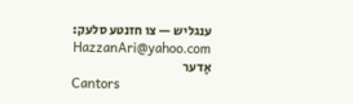ענגליש — צו חזנטע סלעק: HazzanAri@yahoo.com
אָדער
Cantors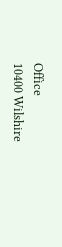Office
10400 Wilshire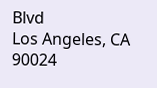Blvd
Los Angeles, CA 90024